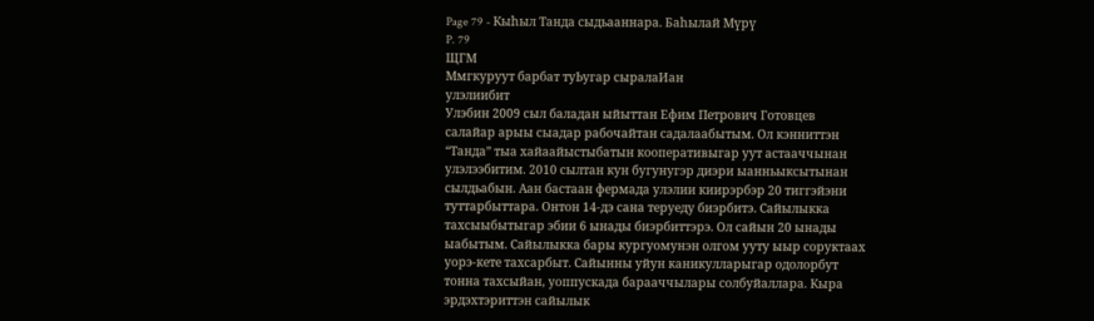Page 79 - Кыһыл Танда сыдьааннара. Баһылай Мүрү
P. 79
ЩГМ
Ммгкуруут барбат туЬугар сыралаИан
улэлиибит
Улэбин 2009 сыл баладан ыйыттан Ефим Петрович Готовцев
салайар арыы сыадар рабочайтан садалаабытым. Ол кэнниттэн
“Танда” тыа хайаайыстыбатын кооперативыгар уут астааччынан
улэлээбитим. 2010 сылтан кун бугунугэр диэри ыанньыксытынан
сылдьабын. Аан бастаан фермада улэлии киирэрбэр 20 тиггэйэни
туттарбыттара. Онтон 14-дэ сана теруеду биэрбитэ. Сайылыкка
тахсыыбытыгар эбии 6 ынады биэрбиттэрэ. Ол сайын 20 ынады
ыабытым. Сайылыкка бары кургуомунэн олгом ууту ыыр соруктаах
уорэ-кете тахсарбыт. Сайынны уйун каникулларыгар одолорбут
тонна тахсыйан, уоппускада барааччылары солбуйаллара. Кыра
эрдэхтэриттэн сайылык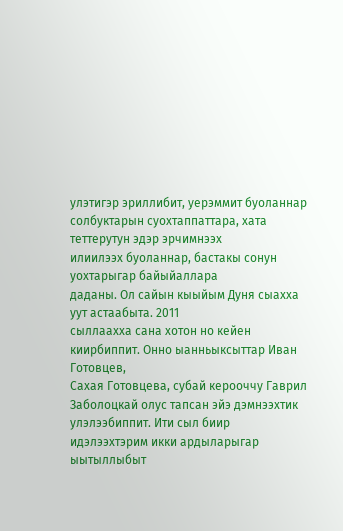улэтигэр эриллибит, уерэммит буоланнар
солбуктарын суохтаппаттара, хата теттерутун эдэр эрчимнээх
илиилээх буоланнар, бастакы сонун уохтарыгар байыйаллара
даданы. Ол сайын кыыйым Дуня сыахха уут астаабыта. 2011
сыллаахха сана хотон но кейен киирбиппит. Онно ыанньыксыттар Иван Готовцев,
Сахая Готовцева, субай керооччу Гаврил Заболоцкай олус тапсан эйэ дэмнээхтик
улэлээбиппит. Ити сыл биир идэлээхтэрим икки ардыларыгар ыытыллыбыт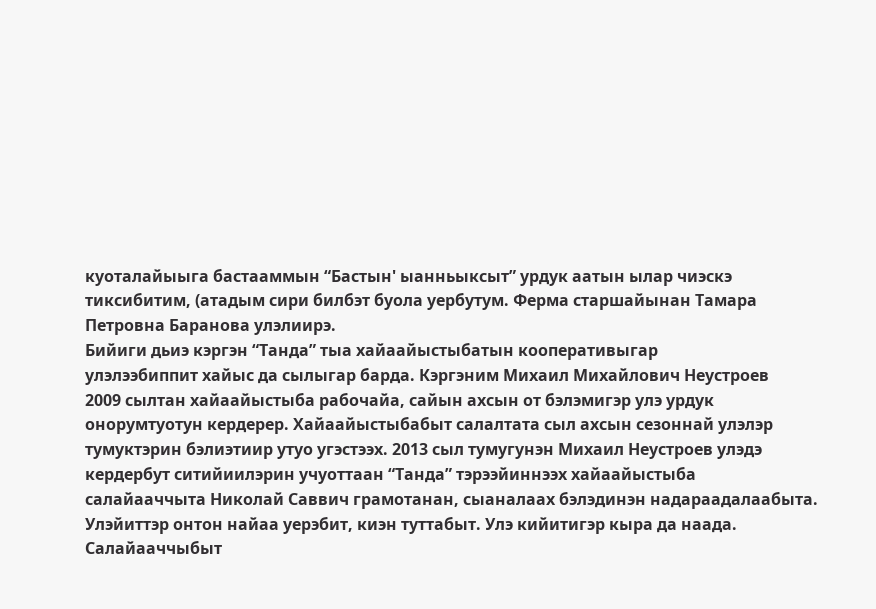куоталайыыга бастааммын “Бастын' ыанньыксыт” урдук аатын ылар чиэскэ
тиксибитим, (атадым сири билбэт буола уербутум. Ферма старшайынан Тамара
Петровна Баранова улэлиирэ.
Бийиги дьиэ кэргэн “Танда” тыа хайаайыстыбатын кооперативыгар
улэлээбиппит хайыс да сылыгар барда. Кэргэним Михаил Михайлович Неустроев
2009 сылтан хайаайыстыба рабочайа, сайын ахсын от бэлэмигэр улэ урдук
онорумтуотун кердерер. Хайаайыстыбабыт салалтата сыл ахсын сезоннай улэлэр
тумуктэрин бэлиэтиир утуо угэстээх. 2013 сыл тумугунэн Михаил Неустроев улэдэ
кердербут ситийиилэрин учуоттаан “Танда” тэрээйиннээх хайаайыстыба
салайааччыта Николай Саввич грамотанан, сыаналаах бэлэдинэн надараадалаабыта.
Улэйиттэр онтон найаа уерэбит, киэн туттабыт. Улэ кийитигэр кыра да наада.
Салайааччыбыт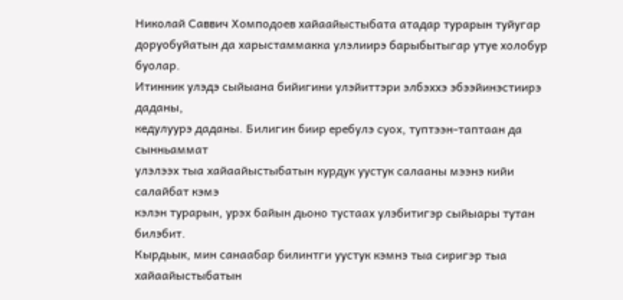Николай Саввич Хомподоев хайаайыстыбата атадар турарын туйугар
доруобуйатын да харыстаммакка улэлиирэ барыбытыгар утуе холобур буолар.
Итинник улэдэ сыйыана бийигини улэйиттэри элбэххэ эбээйинэстиирэ даданы,
кедулуурэ даданы. Билигин биир еребулэ суох, туптээн-таптаан да сынньаммат
улэлээх тыа хайаайыстыбатын курдук уустук салааны мээнэ кийи салайбат кэмэ
кэлэн турарын, урэх байын дьоно тустаах улэбитигэр сыйыары тутан билэбит.
Кырдьык, мин санаабар билинтги уустук кэмнэ тыа сиригэр тыа хайаайыстыбатын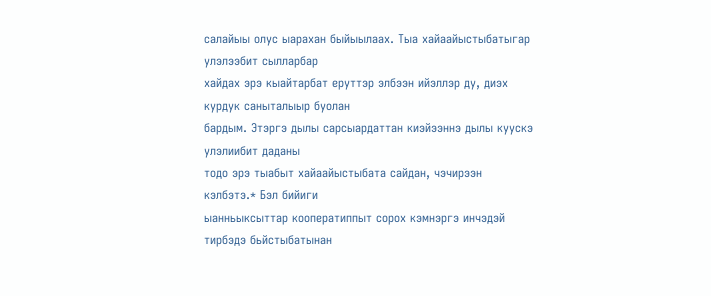салайыы олус ыарахан быйыылаах. Тыа хайаайыстыбатыгар улэлээбит сылларбар
хайдах эрэ кыайтарбат еруттэр элбээн ийэллэр ду, диэх курдук саныталыыр буолан
бардым. Этэргэ дылы сарсыардаттан киэйээннэ дылы куускэ улэлиибит даданы
тодо эрэ тыабыт хайаайыстыбата сайдан, чэчирээн кэлбэтэ.* Бэл бийиги
ыанньыксыттар кооператиппыт сорох кэмнэргэ инчэдэй тирбэдэ бьйстыбатынан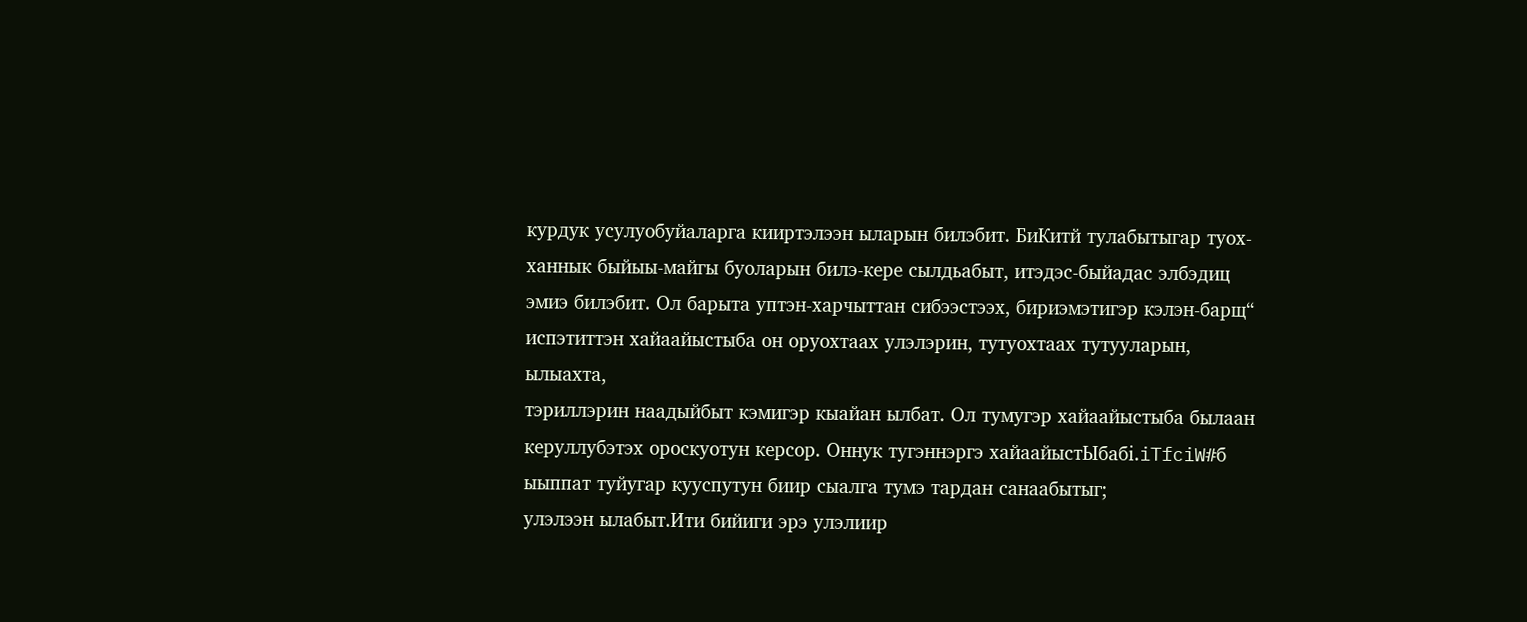курдук усулуобуйаларга кииртэлээн ыларын билэбит. БиКитй тулабытыгар туох-
ханнык быйыы-майгы буоларын билэ-кере сылдьабыт, итэдэс-быйадас элбэдиц
эмиэ билэбит. Ол барыта уптэн-харчыттан сибээстээх, бириэмэтигэр кэлэн-барщ“
испэтиттэн хайаайыстыба он оруохтаах улэлэрин, тутуохтаах тутууларын, ылыахта,
тэриллэрин наадыйбыт кэмигэр кыайан ылбат. Ол тумугэр хайаайыстыба былаан
керуллубэтэх ороскуотун керсор. Оннук тугэннэргэ хайаайыстЫбабi.iTfciW#б
ыыппат туйугар кууспутун биир сыалга тумэ тардан санаабытыг;
улэлээн ылабыт.Ити бийиги эрэ улэлиир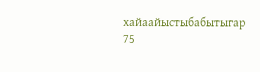хайаайыстыбабытыгар
75